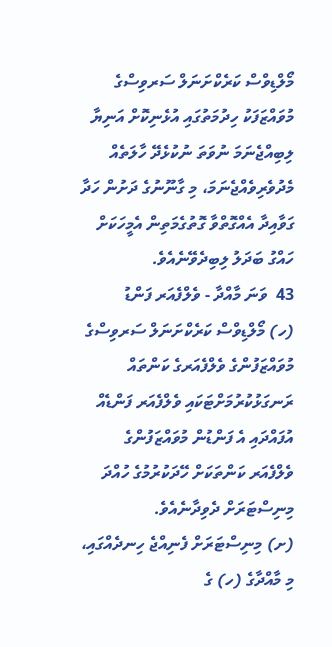މޯލްޑިވްސް ކަރެކްށަނަލް ސަރވިސްގެ މުވައްޒަފަކު ހިދުމަތުގައި އުޅެނިކޮށް އަނިޔާ ލިބިއްޖެނަމަ ނުވަތަ ނުކުޅެދޭ ހާލަތެއް މެދުވެރިވެއްޖެނަމަ، މި ގާނޫނުގެ ދަށުން ހަދާ ގަވާއިދާ އެއްގޮތްވާ ގޮތުގެމަތިން އެމީހަކަށް ހައްގު ބަދަލު ލިބިދެވޭނެއެވެ.
43  ވަނަ މާއްދާ - ވެލްފެއަރ ފަންޑު
(ހ) މޯލްޑިވްސް ކަރެކްށަނަލް ސަރވިސްގެ މުވައްޒަފުންގެ ވެލްފެއަރގެ ކަންތައް ރަނގަޅުކުރުމަށްޓަކައި ވެލްފެއަރ ފަންޑެއް އުފައްދައި އެ ފަންޑުން މުވައްޒަފުންގެ ވެލްފެއަރ ކަންތަކަށް ހޭދަކުރުމުގެ ހުއްދަ މިނިސްޓަރަށް ދެވިދާނެއެވެ.
(ށ) މިނިސްޓަރަށް ފެނިއްޖެ ހިނދެއްގައި، މި މާއްދާގެ (ހ) ގެ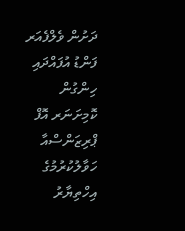ދަށުން ވެލްފެއަރ ފަންޑު އުފައްދައި ހިންގުން ކޮމިށަނަރ އޮފް ޕްރިޒަންސްއާ ހަވާލުކުރުމުގެ އިހްތިޔާރު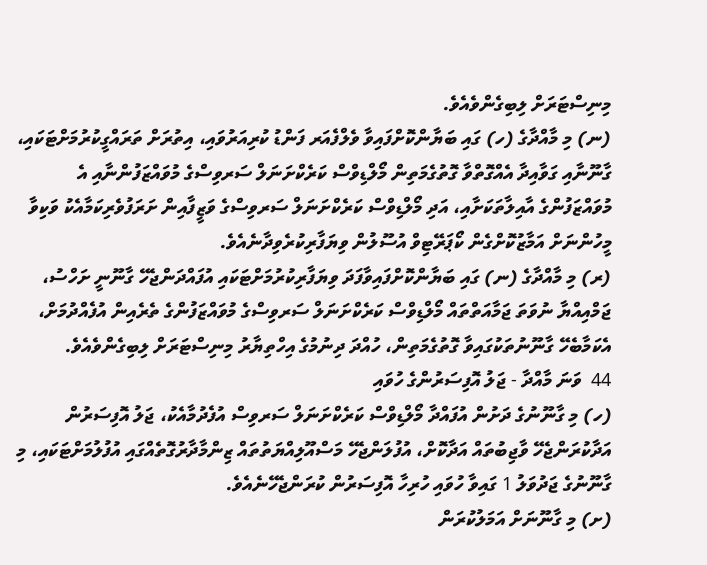މިނިސްޓަރަށް ލިބިގެންވެއެވެ.
(ނ) މި މާއްދާގެ (ހ) ގައި ބަޔާންކޮށްފައިވާ ވެލްފެއަރ ފަންޑު ކުރިއަރުވައި، އިތުރަށް ތަރައްގީކުރުމަށްޓަކައި، ގާނޫނާއި ގަވާއިދާ އެއްގޮތްވާ ގޮތުގެމަތިން މޯލްޑިވްސް ކަރެކްށަނަލް ސަރވިސްގެ މުވައްޒަފުންނާއި އެ މުވައްޒަފުންގެ އާއިލާތަކަށާއި، އަދި މޯލްޑިވްސް ކަރެކްށަނަލް ސަރވިސްގެ ވަޒީފާއިން ށަރަފުވެރިކަމާއެކު ވަކިވާ މީހުންނަށް އަމާޒުކޮށްގެން ކޯޕަރޭޓިވް އުސޫލުން ވިޔަފާރިކުރެވިދާނެއެވެ.
(ރ) މި މާއްދާގެ (ނ) ގައި ބަޔާންކޮށްފައިވާފަދަ ވިޔަފާރިކުރުމަށްޓަކައި އުފައްދަންޖެހޭ ގާނޫނީ ށަހްސު، ޖަމްއިއްޔާ ނުވަތަ ޖަމާއަތްތައް މޯލްޑިވްސް ކަރެކްށަނަލް ސަރވިސްގެ މުވައްޒަފުންގެ ތެރެއިން އުފެއްދުމަށް، އެކަމާބެހޭ ގާނޫނުތަކުގައިވާ ގޮތުގެމަތިން، ހުއްދަ ދިނުމުގެ އިހްތިޔާރު މިނިސްޓަރަށް ލިބިގެންވެއެވެ.
44  ވަނަ މާއްދާ - ޖަލު އޮފިސަރުންގެ ހުވައި
(ހ) މި ގާނޫނުގެ ދަށުން އުފައްދާ މޯލްޑިވްސް ކަރެކްށަނަލް ސަރވިސް އުފެދުމާއެކު، ޖަލު އޮފިސަރުން އަދާކުރަންޖެހޭ ވާޖިބުތައް އަދާކޮށް، އުފުލަންޖެހޭ މަސްއޫލިއްޔަތުތައް ޒިންމާދާރުގޮތެއްގައި އުފުލުމަށްޓަކައި، މި ގާނޫނުގެ ޖަދުވަލު 1 ގައިވާ ހުވައި ހުރިހާ އޮފިސަރުން ކުރަންޖެހޭނެއެވެ.
(ށ) މި ގާނޫނަށް އަމަލުކުރަން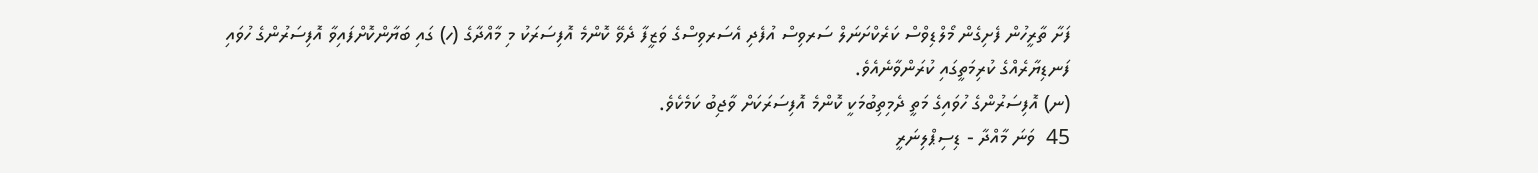ފަށާ ތާރީހުން ފެށިގެން މޯލްޑިވްސް ކަރެކްށަނަލް ސަރވިސް އުފެދި އެސަރވިސްގެ ވަޒީފާ ދެވޭ ކޮންމެ އޮފިސަރަކު މި މާއްދާގެ (ހ) ގައި ބަޔާންކޮށްފައިވާ އޮފިސަރުންގެ ހުވައި ފަނޑިޔާރެއްގެ ކުރިމަތީގައި ކުރަންވާނެއެވެ.
(ނ) އޮފިސަރުންގެ ހުވައިގެ މަތީ ދެމިތިބުމަކީ ކޮންމެ އޮފިސަރަކަށް ވާޖިބު ކަމެކެވެ.
45  ވަނަ މާއްދާ - ޑިސިޕްލިނަރީ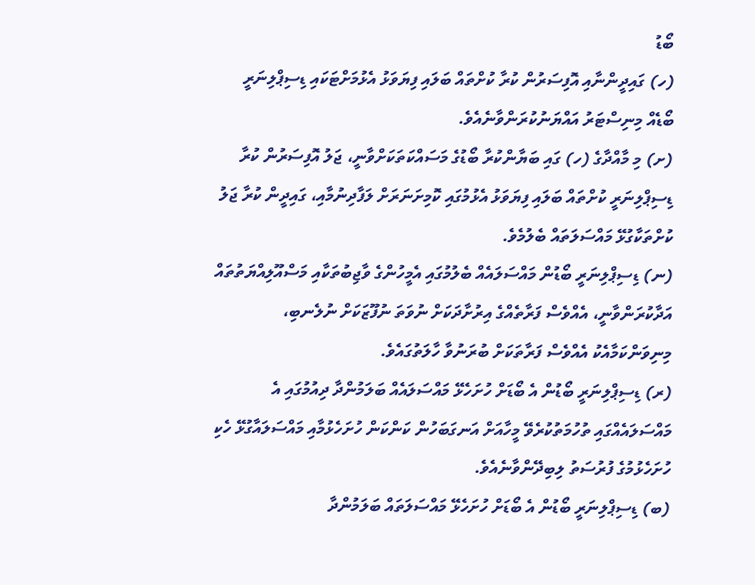ބޯޑު
(ހ) ގައިދީންނާއި އޮފިސަރުން ކުރާ ކުށްތައް ބަލައި ފިޔަވަޅު އެޅުމަށްޓަކައި ޑިސިޕްލިނަރީ ބޯޑެއް މިނިސްޓަރު އައްޔަނުކުރަންވާނެއެވެ.
(ށ) މި މާއްދާގެ (ހ) ގައި ބަޔާންކުރާ ބޯޑުގެ މަސައްކަތަކަށްވާނީ، ޖަލު އޮފިސަރުން ކުރާ ޑިސިޕްލިނަރީ ކުށްތައް ބަލައި ފިޔަވަޅު އެޅުމުގައި ކޮމިށަނަރަށް ލަފާދިނުމާއި، ގައިދީން ކުރާ ޖަލު ކުށްތަކާގުޅޭ މައްސަލަތައް ބެލުމެވެ.
(ނ) ޑިސިޕްލިނަރީ ބޯޑުން މައްސަލައެއް ބެލުމުގައި އެމީހުންގެ ވާޖިބުތަކާއި މަސްއޫލިއްޔަތުތައް އަދާކުރަންވާނީ، އެއްވެސް ފަރާތެއްގެ އިރުށާދަކަށް ނުވަތަ ނުފޫޒަކަށް ނުލެނބި، މިނިވަންކަމާއެކު އެއްވެސް ފަރާތަކަށް ބުރަނުވާ ހާލަތުގައެވެ.
(ރ) ޑިސިޕްލިނަރީ ބޯޑުން އެ ބޯޑަށް ހުށަހެޅޭ މައްސަލައެއް ބަލަމުންދާ ދިއުމުގައި އެ މައްސަލައެއްގައި ތުހުމަތުކުރެވޭ މީހާއަށް އަނގަބަހުން ކަންކަން ހުށަހެޅުމާއި މައްސަލައާގުޅޭ ހެކި ހުށަހެޅުމުގެ ފުރުސަތު ލިބިދޭންވާނެއެވެ.
(ބ) ޑިސިޕްލިނަރީ ބޯޑުން އެ ބޯޑަށް ހުށަހެޅޭ މައްސަލަތައް ބަލަމުންދާ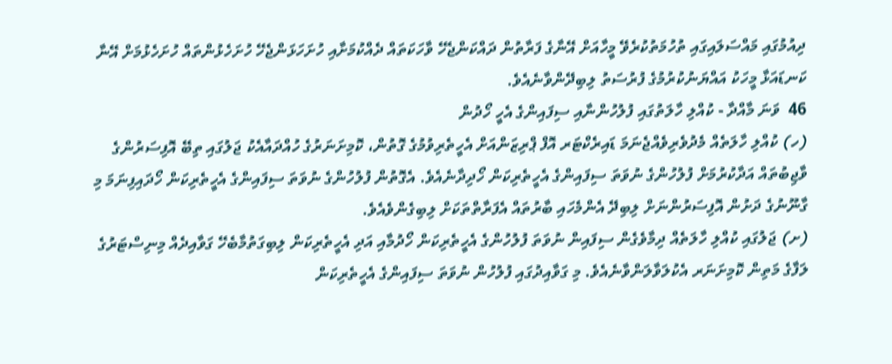ދިއުމުގައި މައްސަލައިގައި ތުހުމަތުކުރެވޭ މީހާއަށް އޭނާގެ ފަރާތުން ދައްކަންޖެހޭ ވާހަކަތައް ދެއްކުމަށާއި ހުށަހަޅަންޖެހޭ ހުށަހެޅުންތައް ހުށަހެޅުމަށް އޭނާ ކަނޑައަޅާ މީހަކު އައްޔަނުކުރުމުގެ ފުރުސަތު ލިބިދޭންވާނެއެވެ.
46  ވަނަ މާއްދާ - ކުއްލި ހާލަތުގައި ފުލުހުންނާއި ސިފައިންގެ އެހީ ހޯދުން
(ހ) ކުއްލި ހާލަތެއް މެދުވެރިވެއްޖެނަމަ ޑައިރެކްޓަރ އޮފް ޕްރިޒަންއަށް އެހީތެރިވުމުގެ ގޮތުން، ކޮމިށަނަރުގެ ހުއްދައާއެކު ޖަލުގައި ތިބޭ އޮފިސަރުންގެ ވާޖިބުތައް އަދާކުރުމަށް ފުލުހުންގެ ނުވަތަ ސިފައިންގެ އެހީތެރިކަން ހޯދިދާނެއެވެ. އެގޮތުން ފުލުހުންގެ ނުވަތަ ސިފައިންގެ އެހީތެރިކަން ހޯދައިފިނަމަ މި ގާނޫނުގެ ދަށުން އޮފިސަރުންނަށް ލިބިދޭ އެންމެހައި ބާރުތައް އެފަރާތްތަކަށް ލިބިގެންވެއެވެ.
(ށ) ޖަލުގައި ކުއްލި ހާލަތެއް ދިމާވެގެން ސިފައިން ނުވަތަ ފުލުހުންގެ އެހީތެރިކަން ހޯދުމާއި އަދި އެހީތެރިކަން ލިބިގަތުމާބެހޭ ގަވާއިދެއް މިނިސްޓަރުގެ ލަފާގެ މަތިން ކޮމިށަނަރ އެކުލަވާލަންވާނެއެވެ. މި ގަވާއިދުގައި ފުލުހުން ނުވަތަ ސިފައިންގެ އެހީތެރިކަން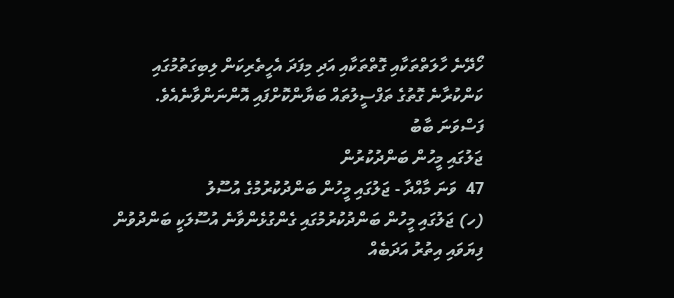ހޯދޭނެ ހާލަތްތަކާއި ގޮތްތަކާއި އަދި މިފަދަ އެހީތެރިކަން ލިބިގަތުމުގައި ކަންކުރާނެ ގޮތުގެ ތަފްސީލުތައް ބަޔާންކޮށްފައި އޮންނަންވާނެއެވެ.
ފަސްވަނަ ބާބު
ޖަލުގައި މީހުން ބަންދުކުރުން
47  ވަނަ މާއްދާ - ޖަލުގައި މީހުން ބަންދުކުރުމުގެ އުސޫލު
(ހ) ޖަލުގައި މީހުން ބަންދުކުރުމުގައި ގެންގުޅެންވާނެ އުސޫލަކީ ބަންދުވުން ފިޔަވައި އިތުރު އަދަބެއް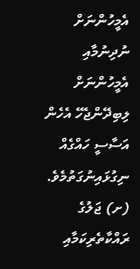އެމީހުންނަށް ނުދިނުމާއި އެމީހުންނަށް ލިބިދޭންޖެހޭ އެހެން އަސާސީ ހައްގެއް ނިގުޅައިނުގަތުމެވެ.
(ށ) ޖަލުގެ ރައްކާތެރިކަމާއި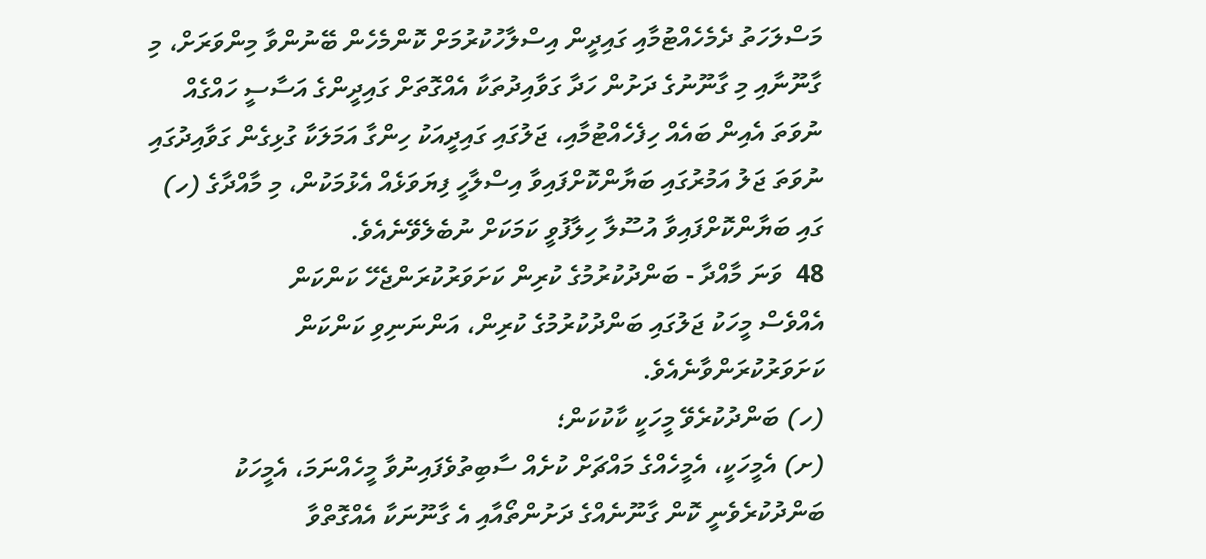މަސްލަހަތު ދެމެހެއްޓުމާއި ގައިދީން އިސްލާހުކުރުމަށް ކޮންމެހެން ބޭނުންވާ މިންވަރަށް، މި ގާނޫނާއި މި ގާނޫނުގެ ދަށުން ހަދާ ގަވާއިދުތަކާ އެއްގޮތަށް ގައިދީންގެ އަސާސީ ހައްގެއް ނުވަތަ އެއިން ބައެއް ހިފެހެއްޓުމާއި، ޖަލުގައި ގައިދީއަކު ހިންގާ އަމަލަކާ ގުޅިގެން ގަވާއިދުގައި ނުވަތަ ޖަލު އަމުރުގައި ބަޔާންކޮށްފައިވާ އިސްލާހީ ފިޔަވަޅެއް އެޅުމަކުން، މި މާއްދާގެ (ހ) ގައި ބަޔާންކޮށްފައިވާ އުސޫލާ ހިލާފުވީ ކަމަކަށް ނުބެލެވޭނެއެވެ.
48  ވަނަ މާއްދާ - ބަންދުކުރުމުގެ ކުރިން ކަށަވަރުކުރަންޖެހޭ ކަންކަން
އެއްވެސް މީހަކު ޖަލުގައި ބަންދުކުރުމުގެ ކުރިން، އަންނަނިވި ކަންކަން ކަށަވަރުކުރަންވާނެއެވެ.
(ހ) ބަންދުކުރެވޭ މީހަކީ ކާކުކަން؛
(ށ) އެމީހަކީ، އެމީހެއްގެ މައްޗަށް ކުށެއް ސާބިތުވެފައިނުވާ މީހެއްނަމަ، އެމީހަކު ބަންދުކުރެވެނީ ކޮން ގާނޫނެއްގެ ދަށުންތޯއާއި އެ ގާނޫނަކާ އެއްގޮތްވާ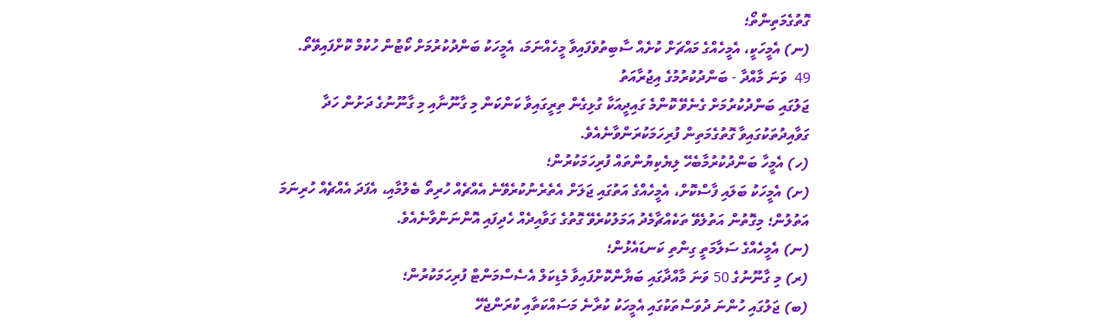ގޮތުގެމަތިންތޯ؛
(ނ) އެމީހަކީ، އެމީހެއްގެ މައްޗަށް ކުށެއް ސާބިތުވެފައިވާ މީހެއްނަމަ، އެމީހަކު ބަންދުކުރުމަށް ކޯޓުން ހުކުމް ކޮށްފައިވޭތޯ.
49  ވަނަ މާއްދާ - ބަންދުކުރުމުގެ އިޖުރާއަތު
ޖަލުގައި ބަންދުކުރުމަށް ގެނެވޭ ކޮންމެ ގައިދީއަކާ ގުޅިގެން ތިރީގައިވާ ކަންކަން މި ގާނޫނާއި މި ގާނޫނުގެ ދަށުން ހަދާ ގަވާއިދުތަކުގައިވާ ގޮތުގެމަތިން ފުރިހަމަކުރަންވާނެއެވެ.
(ހ) އެމީހާ ބަންދުކުރުމާބެހޭ ލިޔެކިޔުންތައް ފުރިހަމަކުރުން؛
(ށ) އެމީހަކު ބަލައި ފާސްކޮށް، އެމީހެއްގެ އަތުގައި ޖަލަށް އެތެރެނުކުރެވޭނެ އެއްޗެއް ހުރިތޯ ބެލުމާއި، އެފަދަ އެއްޗެއް ހުރިނަމަ އަތުލުން؛ މިގޮތުން އަތުލެވޭ ތަކެއްޗާމެދު އަމަލުކުރެވޭ ގޮތުގެ ގަވާއިދެއް ހެދިފައި އޮންނަންވާނެއެވެ.
(ނ) އެމީހެއްގެ ސަލާމަތީ ގިންތި ކަނޑައެޅުން؛
(ރ) މި ގާނޫނުގެ 50 ވަނަ މާއްދާގައި ބަޔާންކޮށްފައިވާ މެޑިކަލް އެސެސްމަންޓް ފުރިހަމަކުރުން؛
(ބ) ޖަލުގައި ހުންނަ ދުވަސްތަކުގައި އެމީހަކު ކުރާނެ މަސައްކަތާއި ކުރަންޖެހޭ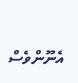އެނޫންވެސް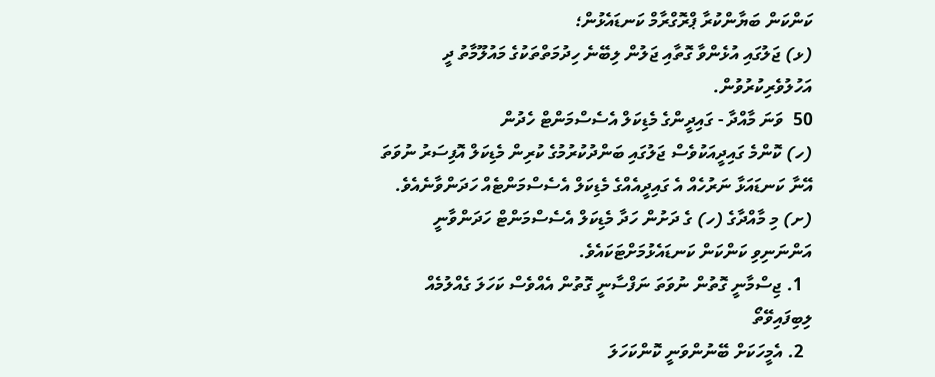ކަންކަން ބަޔާންކުރާ ޕްރޮގްރާމް ކަނޑައެޅުން؛
(ޅ) ޖަލުގައި އުޅެންވާ ގޮތާއި ޖަލުން ލިބޭނެ ހިދުމަތްތަކުގެ މައުލޫމާތު ދީ އަހުލުވެރިކުރުވުން.
50  ވަނަ މާއްދާ - ގައިދީންގެ މެޑިކަލް އެސެސްމަންޓް ހެދުން
(ހ) ކޮންމެ ގައިދީއަކުވެސް ޖަލުގައި ބަންދުކުރުމުގެ ކުރިން މެޑިކަލް އޮފިސަރު ނުވަތަ އޭނާ ކަނޑައަޅާ ނަރުހެއް އެ ގައިދީއެއްގެ މެޑިކަލް އެސެސްމަންޓެއް ހަދަންވާނެއެވެ.
(ށ) މި މާއްދާގެ (ހ) ގެ ދަށުން ހަދާ މެޑިކަލް އެސެސްމަންޓް ހަދަންވާނީ އަންނަނިވި ކަންކަން ކަނޑައެޅުމަށްޓަކައެވެ.
  1. ޖިސްމާނީ ގޮތުން ނުވަތަ ނަފްސާނީ ގޮތުން އެއްވެސް ކަހަލަ ގެއްލުމެއް ލިބިފައިވޭތޯ
  2. އެމީހަކަށް ބޭނުންވަނީ ކޮންކަހަލަ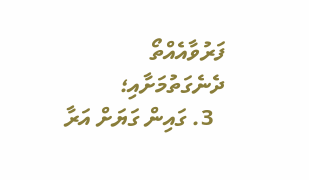ފަރުވާއެއްތޯ ދެނެގަތުމަށާއި؛
  3. ގައިން ގަޔަށް އަރާ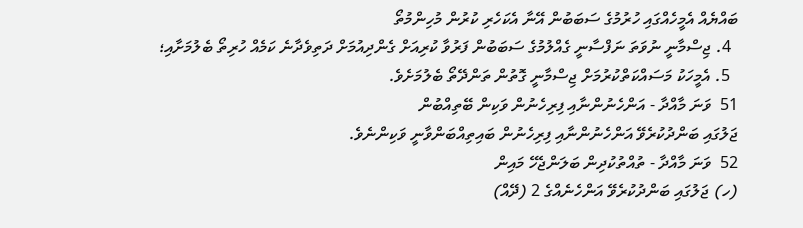ބައްޔެއް އެމީހެއްގައި ހުރުމުގެ ސަބަބުން އޭނާ އެކަހެރި ކުރުން މުހިންމުތޯ
  4. ޖިސްމާނީ ނުވަތަ ނަފްސާނީ ގެއްލުމުގެ ސަބަބުން ފަރުވާ ކުރިއަށް ގެންދިއުމަށް ދަތިވެދާނެ ކަމެއް ހުރިތޯ ބެލުމަށާއި؛
  5. އެމީހަކު މަސައްކަތްކުރުމަށް ޖިސްމާނީ ގޮތުން ތަންދޭތޯ ބެލުމަށެވެ.
51  ވަނަ މާއްދާ - އަންހެނުންނާއި ފިރިހެނުން ވަކިން ބޭތިއްބުން
ޖަލުގައި ބަންދުކުރެވޭ އަންހެނުންނާއި ފިރިހެނުން ބައިތިއްބަންވާނީ ވަކިންނެވެ.
52  ވަނަ މާއްދާ - ތުއްތުކުދިން ބަލަންޖެހޭ މައިން
(ހ) ޖަލުގައި ބަންދުކުރެވޭ އަންހެނެއްގެ 2 (ދޭއް)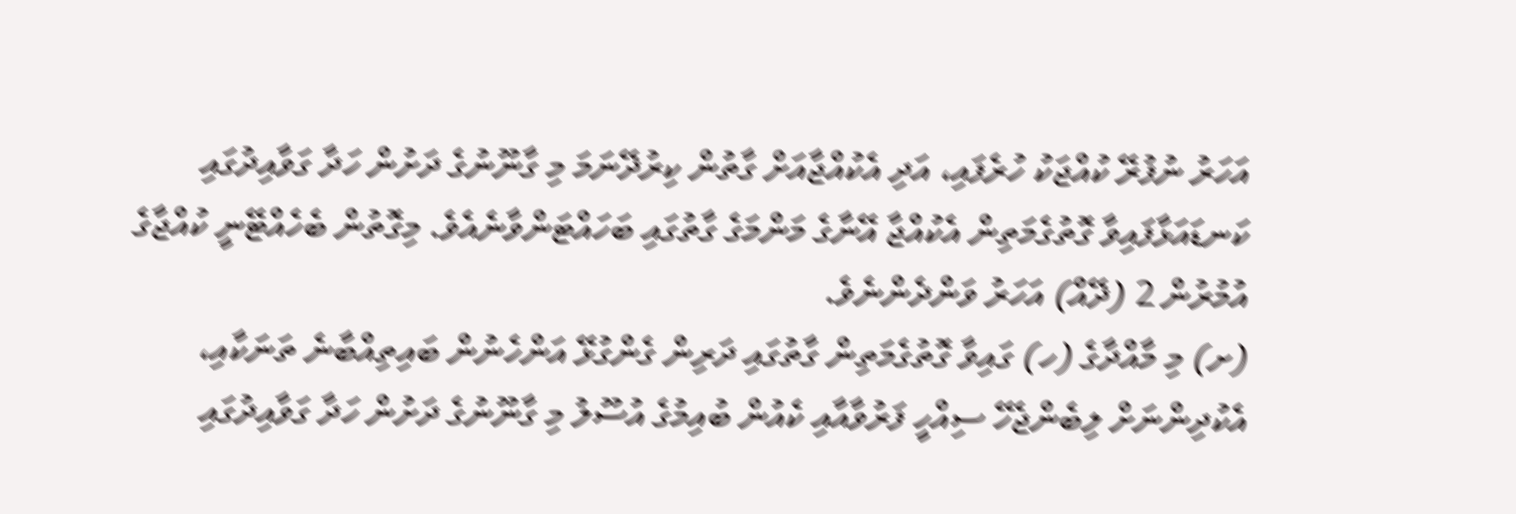އަހަރު ނުފުރޭ ކުއްޖަކު ހުރެފައި، އަދި އެކުއްޖާއަށް ގާތުން ކިރުދޭނަމަ މި ގާނޫނުގެ ދަށުން ހަދާ ގަވާއިދުގައި ކަނޑައަޅާފައިވާ ގޮތުގެމަތިން އެކުއްޖާ އޭނާގެ މަންމަގެ ގާތުގައި ބަހައްޓަންވާނެއެވެ. މިގޮތުން ބެހެއްޓޭނީ ކުއްޖާގެ އުމުރުން 2 (ދޭއް) އަހަރު ވަންދެންނެވެ.
(ށ) މި މާއްދާގެ (ހ) ގައިވާ ގޮތުގެމަތިން ގާތުގައި ދަރިން ގެންގުޅޭ އަންހެނުން ބައިތިއްބާނެ ތަނަކާއި، އެކުދިންނަށް ލިބެންޖެހޭ ސިއްހީ ފަރުވާއާއި ކެއުން ބުއިމުގެ އުސޫލު މި ގާނޫނުގެ ދަށުން ހަދާ ގަވާއިދުގައި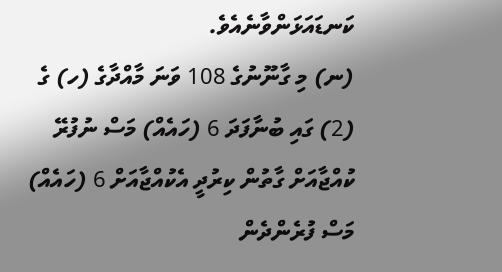ކަނޑައަޅަންވާނެއެވެ.
(ނ) މި ގާނޫނުގެ 108 ވަނަ މާއްދާގެ (ހ) ގެ (2) ގައި ބުނާފަދަ 6 (ހައެއް) މަސް ނުފުރޭ ކުއްޖާއަށް ގާތުން ކިރުދީ އެކުއްޖާއަށް 6 (ހައެއް) މަސް ފުރެންދެން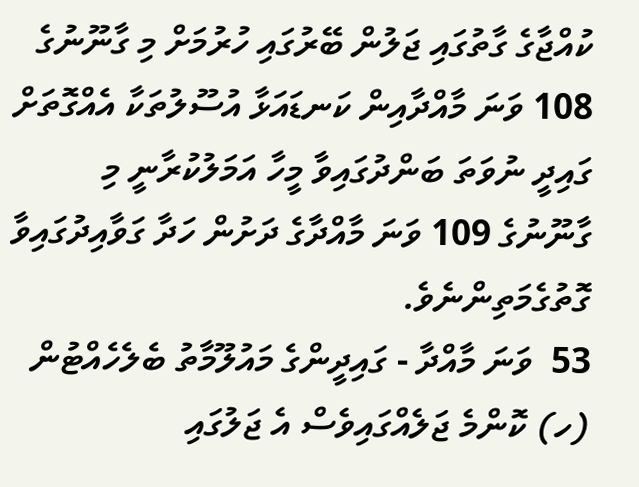ކުއްޖާގެ ގާތުގައި ޖަލުން ބޭރުގައި ހުރުމަށް މި ގާނޫނުގެ 108 ވަނަ މާއްދާއިން ކަނޑައަޅާ އުސޫލުތަކާ އެއްގޮތަށް ގައިދީ ނުވަތަ ބަންދުގައިވާ މީހާ އަމަލުކުރާނީ މި ގާނޫނުގެ 109 ވަނަ މާއްދާގެ ދަށުން ހަދާ ގަވާއިދުގައިވާ ގޮތުގެމަތިންނެވެ.
53  ވަނަ މާއްދާ - ގައިދީންގެ މައުލޫމާތު ބެލެހެއްޓުން
(ހ) ކޮންމެ ޖަލެއްގައިވެސް އެ ޖަލުގައި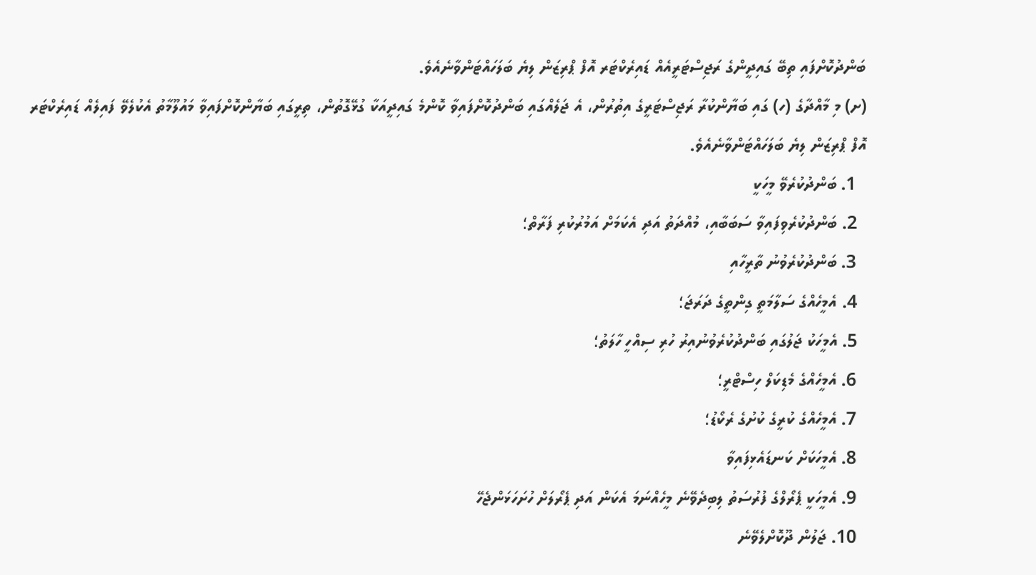ބަންދުކޮށްފައި ތިބޭ ގައިދީންގެ ރަޖިސްޓަރީއެއް ޑައިރެކްޓަރ އޮފް ޕްރިޒަން ލިޔެ ބަލަހައްޓަންވާނެއެވެ.
(ށ) މި މާއްދާގެ (ހ) ގައި ބަޔާންކުރާ ރަޖިސްޓަރީގެ އިތުރުން، އެ ޖަލެއްގައި ބަންދުކޮށްފައިވާ ކޮންމެ ގައިދީއަކާ ގުޅޭގޮތުން، ތިރީގައި ބަޔާންކޮށްފައިވާ މައުލޫމާތު އެކުލެވޭ ފައިލެއް ޑައިރެކްޓަރ އޮފް ޕްރިޒަން ލިޔެ ބަލަހައްޓަންވާނެއެވެ.
  1. ބަންދުކުރެވޭ މީހަކީ
  2. ބަންދުކުރެވިފައިވާ ސަބަބާއި، މުއްދަތު އަދި އެކަމަށް އަމުރުކުރި ފަރާތް؛
  3. ބަންދުކުރެވުނު ތާރީހާއި
  4. އެމީހެއްގެ ސަލާމަތީ ގިންތީގެ ދަރަޖަ؛
  5. އެމީހަކު ޖަލުގައި ބަންދުކުރެވުނުއިރު ހުރި ސިއްހީ ހާލަތު؛
  6. އެމީހެއްގެ މެޑިކަލް ހިސްޓްރީ؛
  7. އެމީހެއްގެ ކުރީގެ ކުށުގެ ރެކޯޑު؛
  8. އެމީހަކަށް ކަނޑައެޅިފައިވާ
  9. އެމީހަކީ ޕެރޯލްގެ ފުރުސަތު ލިބިދެވޭނެ މީހެއްނަމަ އެކަން އަދި ޕެރޯލަށް ހުށަހަޅަންޖެހޭ
  10. ޖަލުން ދޫކޮށްލެވޭނެ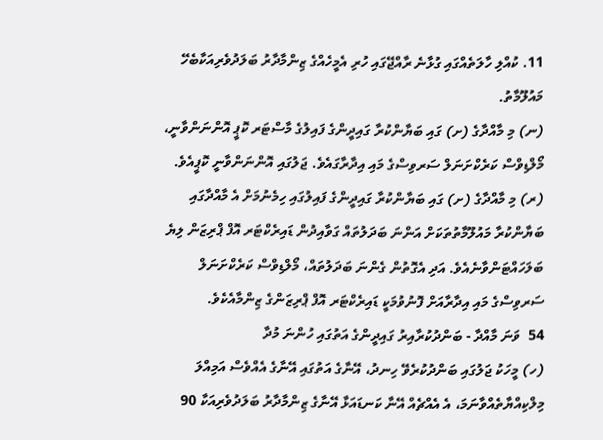11. ކުއްލި ހާލަތެއްގައި ގުޅާނެ ރާއްޖޭގައި ހުރި އެމީހެއްގެ ޒިންމާދާރު ބަލަދުވެރިއަކާބެހޭ މައުލޫމާތު.
(ނ) މި މާއްދާގެ (ށ) ގައި ބަޔާންކުރާ ގައިދީންގެ ފައިލުގެ މާސްޓަރ ކޮޕީ އޮންނަންވާނީ، މޯލްޑިވްސް ކަރެކްށަނަލް ސަރވިސްގެ މައި އިދާރާގައެވެ. ޖަލުގައި އޮންނަންވާނީ ކޮޕީއެވެ.
(ރ) މި މާއްދާގެ (ށ) ގައި ބަޔާންކުރާ ގައިދީންގެ ފައިލުގައި ހިމެނުމަށް އެ މާއްދާގައި ބަޔާންކުރާ މައުލޫމާތުތަކަށް އަންނަ ބަދަލުތައް ގަވާއިދުން ޑައިރެކްޓަރ އޮފް ޕްރިޒަން ލިޔެ ބަލަހައްޓަންވާނެއެވެ. އަދި އެގޮތުން ގެންނަ ބަދަލުތައް، މޯލްޑިވްސް ކަރެކްށަނަލް ސަރވިސްގެ މައި އިދާރާއަށް ފޮނުވުމަކީ ޑައިރެކްޓަރ އޮފް ޕްރިޒަންގެ ޒިންމާއެކެވެ.
54  ވަނަ މާއްދާ - ބަންދުކުރާއިރު ގައިދީންގެ އަތުގައި ހުންނަ މުދާ
(ހ) މީހަކު ޖަލުގައި ބަންދުކުރެވޭ ހިނދު، އޭނާގެ އަތުގައި އޭނާގެ އެއްވެސް އަމިއްލަ މިލްކިއްޔާތެއްވާނަމަ، އެ އެއްޗެއް އޭނާ ކަނޑައަޅާ އޭނާގެ ޒިންމާދާރު ބަލަދުވެރިއަކާ 90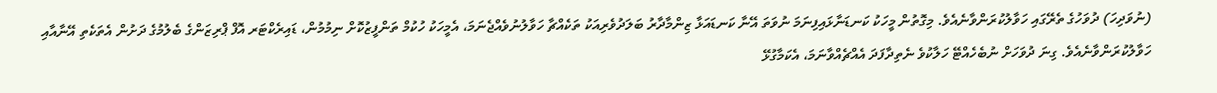(ނުވަދިހަ) ދުވަހުގެ ތެރޭގައި ހަވާލުކުރަންވާނެއެވެ. މިގޮތުން މީހަކު ކަނޑަނާޅައިފިނަމަ ނުވަތަ އޭނާ ކަނޑައަޅާ ޒިންމާދާރު ބަލަދުވެރިއަކު ތަކެއްޗާ ހަވާލުނުވެއްޖެނަމަ، އެމީހަކު ހުކުމް ތަންފީޒުކޮށް ނިމުމުން، ޑައިރެކްޓަރ އޮފް ޕްރިޒަންގެ ބެލުމުގެ ދަށުން އެތަކެތި އޭނާއާއި ހަވާލުކުރަންވާނެއެވެ. ގިނަ ދުވަހަށް ނުބެހެއްޓޭ ހަލާކުވެ ނެތިދާފަދަ އެއްޗެއްވާނަމަ، އެކަމާގުޅޭ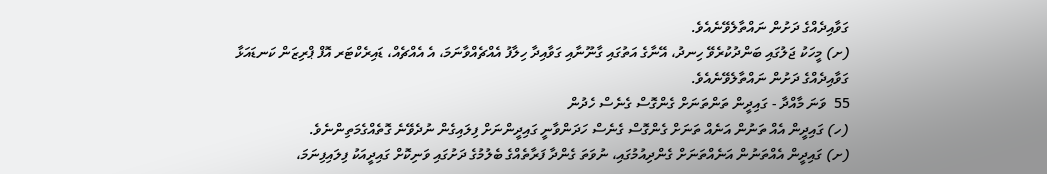ގަވާއިދެއްގެ ދަށުން ނައްތާލެވޭނެއެވެ.
(ށ) މީހަކު ޖަލުގައި ބަންދުކުރެވޭ ހިނދު، އޭނާގެ އަތުގައި ގާނޫނާއި ގަވާއިދާ ހިލާފު އެއްޗެއްވާނަމަ، އެ އެއްޗެއް، ޑައިރެކްޓަރ އޮފް ޕްރިޒަން ކަނޑައަޅާ ގަވާއިދެއްގެ ދަށުން ނައްތާލެވޭނެއެވެ.
55  ވަނަ މާއްދާ - ގައިދީން ތަންތަނަށް ގެންގޮސް ގެނެސް ހެދުން
(ހ) ގައިދީން އެއް ތަނުން އަނެއް ތަނަށް ގެންގޮސް ގެނެސް ހަދަންވާނީ ގައިދީންނަށް ފިލައިގެން ނުދެވޭނެ ގޮތެއްގެމަތިންނެވެ.
(ށ) ގައިދީން އެއްތަނުން އަނެއްތަނަށް ގެންދިއުމުގައި، ނުވަތަ ގެންދާ ފަރާތެއްގެ ބެލުމުގެ ދަށުގައި ވަނިކޮށް ގައިދީއަކު ފިލައިފިނަމަ،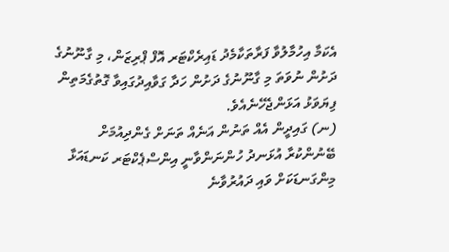އެކަމާ އިހުމާލުވާ ފަރާތަކާމެދު ޑައިރެކްޓަރ އޮފް ޕްރިޒަން، މި ގާނޫނުގެ ދަށުން ނުވަތަ މި ގާނޫނުގެ ދަށުން ހަދާ ގަވާއިދުގައިވާ ގޮތުގެމަތިން ފިޔަވަޅު އަޅަންޖެހޭނެއެވެ.
(ނ) ގައިދީން އެއް ތަނުން އަނެއް ތަނަށް ގެންދިއުމަށް ބޭނުންކުރާ އުޅަނދު ހުންނަންވާނީ އިންސްޕެކްޓަރ ކަނޑައަޅާ މިންގަނޑަކަށް ވައި ދައުރުވާނެ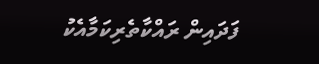ފަދައިން ރައްކާތެރިކަމާއެކު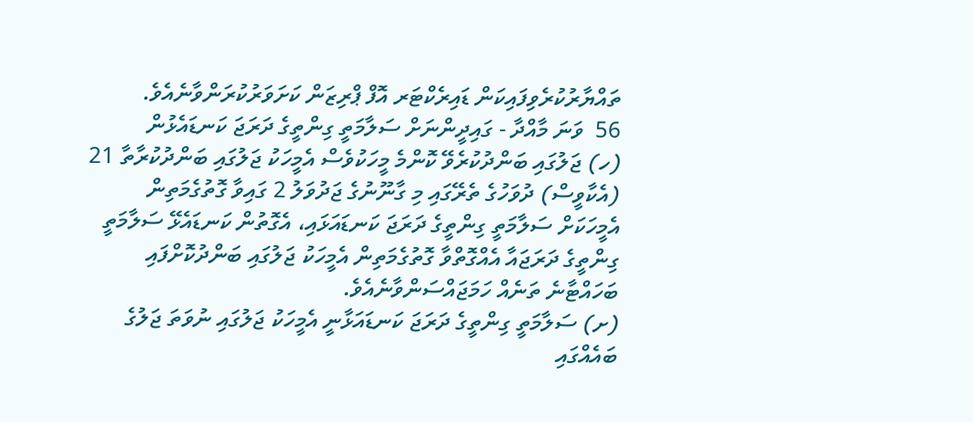ތައްޔާރުކުރެވިފައިކަން ޑައިރެކްޓަރ އޮފް ޕްރިޒަން ކަށަވަރުކުރަންވާނެއެވެ.
56  ވަނަ މާއްދާ - ގައިދީންނަށް ސަލާމަތީ ގިންތީގެ ދަރަޖަ ކަނޑައެޅުން
(ހ) ޖަލުގައި ބަންދުކުރެވޭ ކޮންމެ މީހަކުވެސް އެމީހަކު ޖަލުގައި ބަންދުކުރާތާ 21 (އެކާވީސް) ދުވަހުގެ ތެރޭގައި މި ގާނޫނުގެ ޖަދުވަލު 2 ގައިވާ ގޮތުގެމަތިން އެމީހަކަށް ސަލާމަތީ ގިންތީގެ ދަރަޖަ ކަނޑައަޅައި، އެގޮތުން ކަނޑައެޅޭ ސަލާމަތީ ގިންތީގެ ދަރަޖައާ އެއްގޮތްވާ ގޮތުގެމަތިން އެމީހަކު ޖަލުގައި ބަންދުކޮށްފައި ބަހައްޓާނެ ތަނެއް ހަމަޖައްސަންވާނެއެވެ.
(ށ) ސަލާމަތީ ގިންތީގެ ދަރަޖަ ކަނޑައަޅާނީ އެމީހަކު ޖަލުގައި ނުވަތަ ޖަލުގެ ބައެއްގައި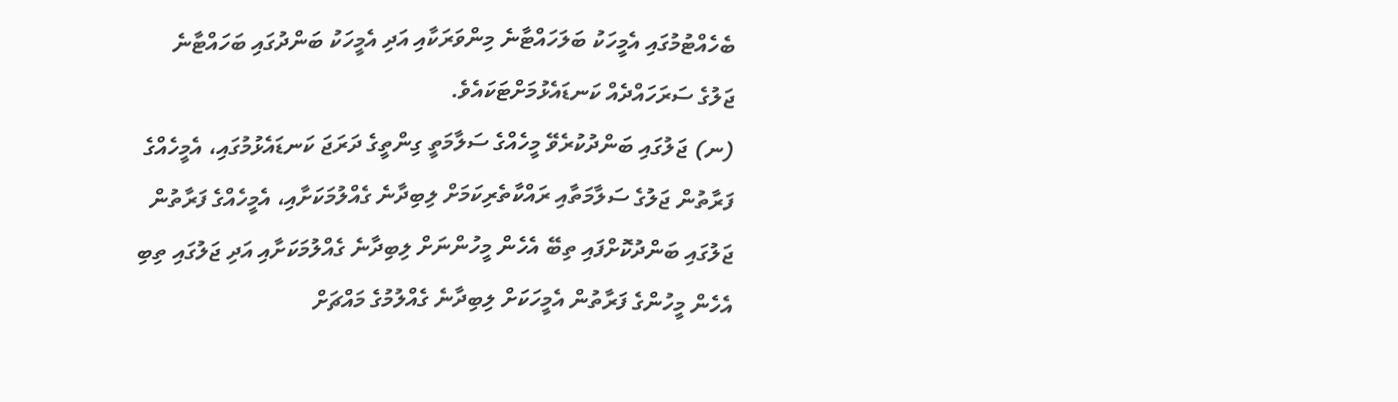ބެހެއްޓުމުގައި އެމީހަކު ބަލަހައްޓާނެ މިންވަރަކާއި އަދި އެމީހަކު ބަންދުގައި ބަހައްޓާނެ ޖަލުގެ ސަރަހައްދެއް ކަނޑައެޅުމަށްޓަކައެވެ.
(ނ) ޖަލުގައި ބަންދުކުރެވޭ މީހެއްގެ ސަލާމަތީ ގިންތީގެ ދަރަޖަ ކަނޑައެޅުމުގައި، އެމީހެއްގެ ފަރާތުން ޖަލުގެ ސަލާމަތާއި ރައްކާތެރިކަމަށް ލިބިދާނެ ގެއްލުމަކަށާއި، އެމީހެއްގެ ފަރާތުން ޖަލުގައި ބަންދުކޮށްފައި ތިބޭ އެހެން މީހުންނަށް ލިބިދާނެ ގެއްލުމަކަށާއި އަދި ޖަލުގައި ތިބި އެހެން މީހުންގެ ފަރާތުން އެމީހަކަށް ލިބިދާނެ ގެއްލުމުގެ މައްޗަށް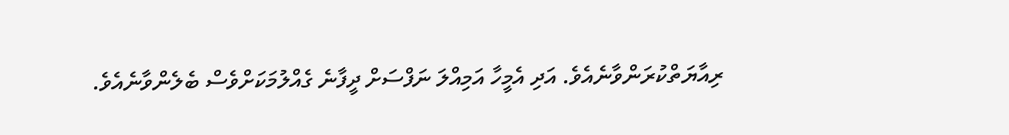ރިއާޔަތްކުރަންވާނެއެވެ. އަދި އެމީހާ އަމިއްލަ ނަފްސަށް ދީފާނެ ގެއްލުމަކަށްވެސް ބެލެންވާނެއެވެ.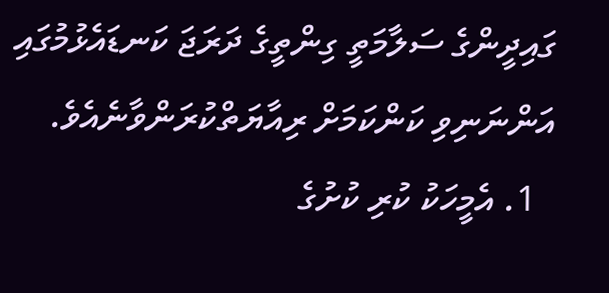ގައިދީންގެ ސަލާމަތީ ގިންތީގެ ދަރަޖަ ކަނޑައެޅުމުގައި އަންނަނިވި ކަންކަމަށް ރިއާޔަތްކުރަންވާނެއެވެ.
  1. އެމީހަކު ކުރި ކުށުގެ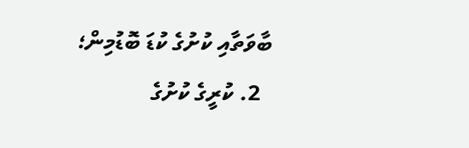ބާވަތާއި ކުށުގެ ކުޑަ ބޮޑުމިން؛
  2. ކުރީގެ ކުށުގެ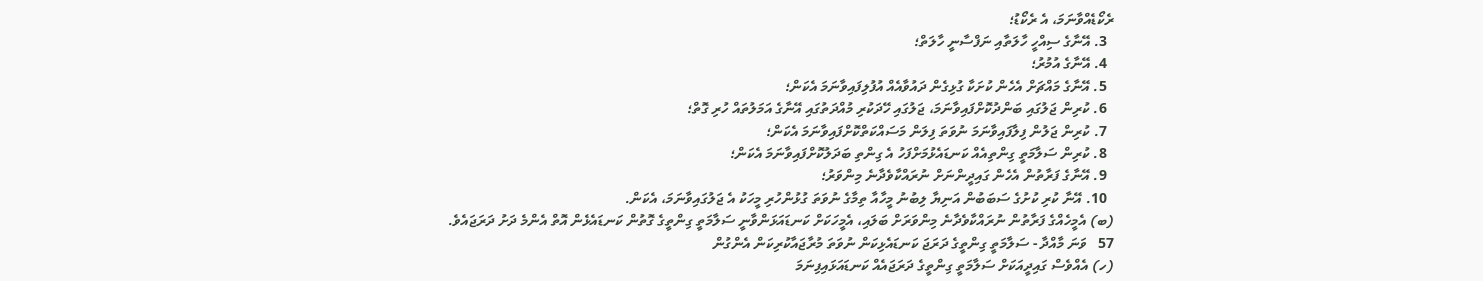ރެކޯޑެއްވާނަމަ، އެ ރެކޯޑު؛
  3. އޭނާގެ ސިއްހީ ހާލަތާއި ނަފްސާނީ ހާލަތް؛
  4. އޭނާގެ އުމުރު؛
  5. އޭނާގެ މައްޗަށް އެހެން ކުށަކާ ގުޅިގެން ދައުވާއެއް އުފުލިފައިވާނަމަ އެކަން؛
  6. ކުރިން ޖަލުގައި ބަންދުކޮށްފައިވާނަމަ، ޖަލުގައި ހޭދަކުރި މުއްދަތުގައި އޭނާގެ އަމަލުތައް ހުރި ގޮތް؛
  7. ކުރިން ޖަލުން ފިލާފައިވާނަމަ ނުވަތަ ފިލަން މަސައްކަތްކޮށްފައިވާނަމަ އެކަން؛
  8. ކުރިން ސަލާމަތީ ގިންތިއެއް ކަނޑައެޅުމަށްފަހު އެ ގިންތި ބަދަލުކޮށްފައިވާނަމަ އެކަން؛
  9. އޭނާގެ ފަރާތުން އެހެން ގައިދީންނަށް ނުރައްކާވެދާނެ މިންވަރު؛
  10. އޭނާ ކުރި ކުށުގެ ސަބަބުން އަނިޔާ ލިބުނު މީހާއާ ތިމާގެ ނުވަތަ ގުޅުންހުރި މީހަކު އެ ޖަލުގައިވާނަމަ، އެކަން.
(ބ) އެމީހެއްގެ ފަރާތުން ނުރައްކާވެދާނެ މިންވަރަށް ބަލައި، އެމީހަކަށް ކަނޑައަޅަންވާނީ ސަލާމަތީ ގިންތީގެ ގޮތުން ކަނޑައެޅެން އޮތް އެންމެ ދަށު ދަރަޖައެވެ.
57   ވަނަ މާއްދާ - ސަލާމަތީ ގިންތީގެ ދަރަޖަ ކަނޑައެޅިކަން ނުވަތަ މުރާޖައާކުރިކަން އެންގުން
(ހ) އެއްވެސް ގައިދީއަކަށް ސަލާމަތީ ގިންތީގެ ދަރަޖައެއް ކަނޑައަޅައިފިނަމަ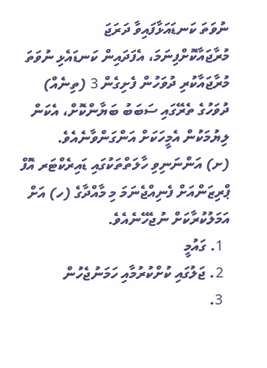ނުވަތަ ކަނޑައަޅާފައިވާ ދަރަޖަ މުރާޖައާކޮށްފިނަމަ، އެފަދައިން ކަނޑައެޅި ނުވަތަ މުރާޖައާކުރި ދުވަހުން ފެށިގެން 3 (ތިނެއް) ދުވަހުގެ ތެރޭގައި ސަބަބު ބަޔާންކޮށް، އެކަން ލިޔުމަކުން އެމީހަކަށް އަންގަންވާނެއެވެ.
(ށ) އަންނަނިވި ހާލަތްތަކުގައި ޑައިރެކްޓަރ އޮފް ޕްރިޒަންއަށް ފެނިއްޖެނަމަ މި މާއްދާގެ (ހ) އަށް އަމަލުކުރާކަށް ނުޖެހޭނެއެވެ.
  1. ގައުމީ
  2. ޖަލުގައި ކުށްކުރުމާއި ހަމަނުޖެހުން
  3.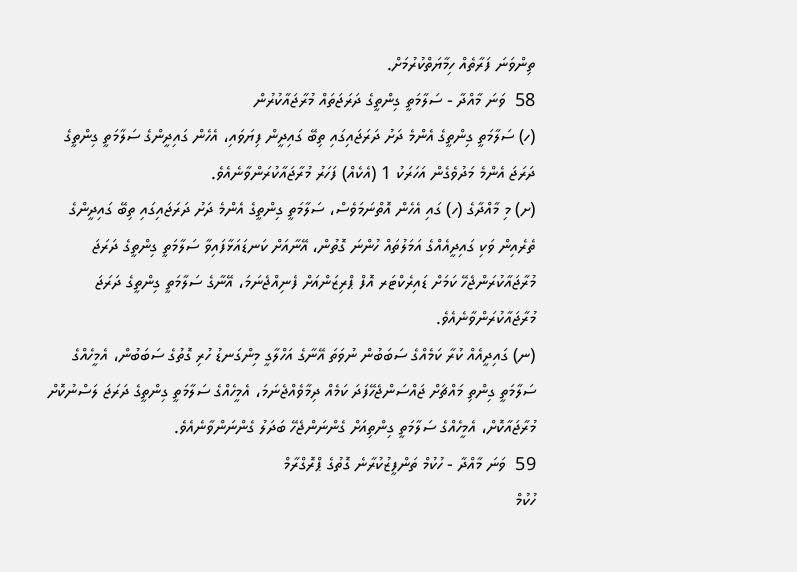ތިންވަނަ ފަރާތެއް ހިމާޔަތްކުރުމަށް.
58  ވަނަ މާއްދާ - ސަލާމަތީ ގިންތީގެ ދަރަޖަތައް މުރާޖައާކުރުން
(ހ) ސަލާމަތީ ގިންތީގެ އެންމެ ދަށު ދަރަޖައިގައި ތިބޭ ގައިދީން ފިޔަވައި، އެހެން ގައިދީންގެ ސަލާމަތީ ގިންތީގެ ދަރަޖަ އެންމެ މަދުވެގެން އަހަރަކު 1 (އެކެއް) ފަހަރު މުރާޖައާކުރަންވާނެއެވެ.
(ށ) މި މާއްދާގެ (ހ) ގައި އެހެން އޮތްނަމަވެސް، ސަލާމަތީ ގިންތީގެ އެންމެ ދަށު ދަރަޖައިގައި ތިބޭ ގައިދީންގެ ތެރެއިން ވަކި ގައިދީއެއްގެ އަމަލުތައް ހުންނަ ގޮތުން، އޭނާއަށް ކަނޑައަޅާފައިވާ ސަލާމަތީ ގިންތީގެ ދަރަޖަ މުރާޖައާކުރަންޖެހޭ ކަމަށް ޑައިރެކްޓަރ އޮފް ޕްރިޒަންއަށް ފެނިއްޖެނަމަ، އޭނާގެ ސަލާމަތީ ގިންތީގެ ދަރަޖަ މުރާޖައާކުރަންވާނެއެވެ.
(ނ) ގައިދީއެއް ކުރާ ކަމެއްގެ ސަބަބުން ނުވަތަ އޭނާގެ އަހްލާގީ މިންގަނޑު ހުރި ގޮތުގެ ސަބަބުން، އެމީހެއްގެ ސަލާމަތީ ގިންތި މައްޗަށް ޖައްސަންޖެހޭފަދަ ކަމެއް ދިމާވެއްޖެނަމަ، އެމީހެއްގެ ސަލާމަތީ ގިންތީގެ ދަރަޖަ ލަސްނުކޮށް މުރާޖައާކޮށް، އެމީހެއްގެ ސަލާމަތީ ގިންތިއަށް ގެންނަންޖެހޭ ބަދަލު ގެންނަންވާނެއެވެ.
59  ވަނަ މާއްދާ - ހުކުމް ތަންފީޒުކުރާނެ ގޮތުގެ ޕްރޮގްރާމް
ހުކުމް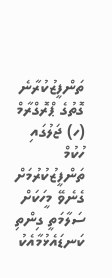ތަންފީޒުކުރާނެ ގޮތުގެ ޕްރޮގްރާމް (ހ) ޖަލުގައި ހުކުމް ތަންފީޒުކުރުމަށް ގެނެވޭ މީހަކަށް ސަލާމަތީ ގިންތި ކަނޑައެޅުމާއެކު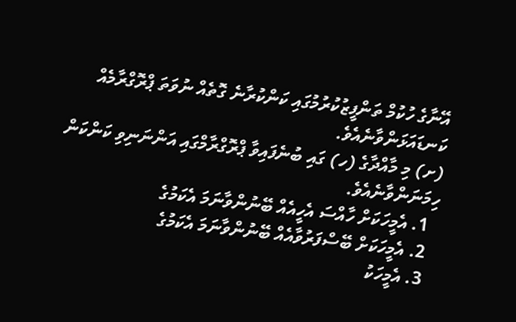އޭނާގެ ހުކުމް ތަންފީޒުކުރުމުގައި ކަންކުރާނެ ގޮތެއް ނުވަތަ ޕްރޮގްރާމެއް ކަނޑައަޅަންވާނެއެވެ.
(ށ) މި މާއްދާގެ (ހ) ގައި ބުނެފައިވާ ޕްރޮގްރާމްގައި އަންނަނިވި ކަންކަން ހިމަނަންވާނެއެވެ.
  1. އެމީހަކަށް ހާއްސަ އެހީއެއް ބޭނުންވާނަމަ އެކަމުގެ
  2. އެމީހަކަށް ބޭސްފަރުވާއެއް ބޭނުންވާނަމަ އެކަމުގެ
  3. އެމީހަކު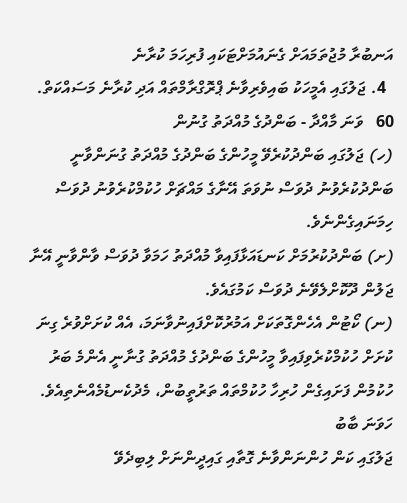އަނބުރާ މުޖުތަމައަށް ގެނައުމަށްޓަކައި ފުރިހަމަ ކުރާނެ
  4. ޖަލުގައި އެމީހަކު ބައިވެރިވާނެ ޕްރޮގްރާމްތައް އަދި ކުރާނެ މަސައްކަތް.
60   ވަނަ މާއްދާ - ބަންދުގެ މުއްދަތު ގުނުން
(ހ) ޖަލުގައި ބަންދުކުރެވޭ މީހުންގެ ބަންދުގެ މުއްދަތު ގުނަންވާނީ ބަންދުކުރެވުނު ދުވަސް ނުވަތަ އޭނާގެ މައްޗަށް ހުކުމްކުރެވުނު ދުވަސް ހިމަނައިގެންނެވެ.
(ށ) ބަންދުކުރުމަށް ކަނޑައަޅާފައިވާ މުއްދަތު ހަމަވާ ދުވަސް ވާންވާނީ އޭނާ ޖަލުން ދޫކޮށްލެވޭނެ ދުވަސް ކަމުގައެވެ.
(ނ) ކޯޓުން އެހެންގޮތަކަށް އަމުރުކޮށްފައިނުވާނަމަ، އެއް ކުށަށްވުރެ ގިނަ ކުށަށް ހުކުމްކުރެވިފައިވާ މީހުންގެ ބަންދުގެ މުއްދަތު ގުނާނީ އެންމެ ބަރު ހުކުމުން ފަށައިގެން ހުރިހާ ހުކުމްތައް ތަރުތީބުން، މެދުކެނޑުމެއްނެތިއެވެ.
ހަވަނަ ބާބު
ޖަލުގައި ކަން ހުންނަންވާނެ ގޮތާއި ގައިދީންނަށް ލިބިދެވޭ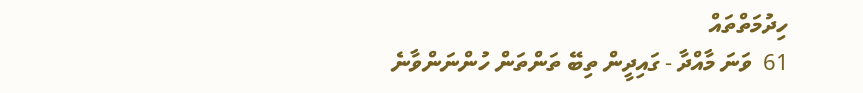ހިދުމަތްތައް
61  ވަނަ މާއްދާ - ގައިދީން ތިބޭ ތަންތަން ހުންނަންވާނެ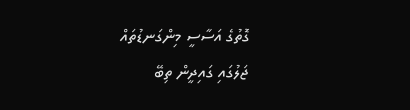ގޮތުގެ އަސާސީ މިންގަނޑުތައް
ޖަލުގައި ގައިދީން ތިބޭ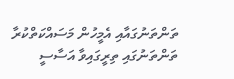ތަންތަނުގައާއި އެމީހުން މަސައްކަތްކުރާ ތަންތަނުގައި ތިރީގައިވާ އަސާސީ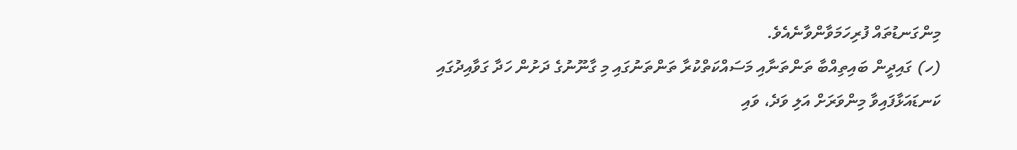މިންގަނޑުތައް ފުރިހަމަވާންވާނެއެވެ.
(ހ) ގައިދީން ބައިތިއްބާ ތަންތަނާއި މަސައްކަތްކުރާ ތަންތަނުގައި މި ގާނޫނުގެ ދަށުން ހަދާ ގަވާއިދުގައި ކަނޑައަޅާފައިވާ މިންވަރަށް އަލި ވަދެ، ވައި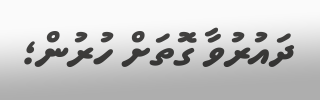ދައުރުވާ ގޮތަށް ހުރުން؛